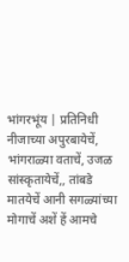भांगरभूंय | प्रतिनिधी
नीजाच्या अपुरबायेचें, भांगराळ्या वताचें, उजळ सांस्कृतायेचें,, तांबडे मातयेचें आनी सगळ्यांच्या मोगाचें अशें हें आमचे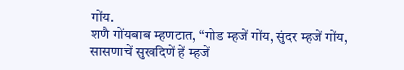गोंय.
शणै गोंयबाब म्हणटात, “गोड म्हजें गोंय, सुंदर म्हजें गोंय, सासणाचें सुखदिणें हें म्हजें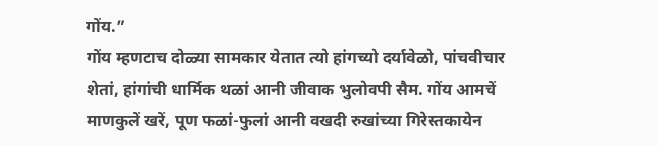गोंय.”
गोंय म्हणटाच दोळ्या सामकार येतात त्यो हांगच्यो दर्यावेळो, पांचवीचार शेतां, हांगांची धार्मिक थळां आनी जीवाक भुलोवपी सैम. गोंय आमचें माणकुलें खरें, पूण फळां-फुलां आनी वखदी रुखांच्या गिरेस्तकायेन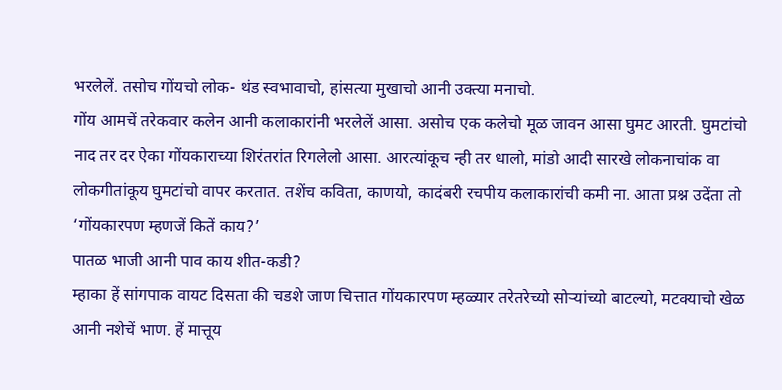भरलेलें. तसोच गोंयचो लोक- थंड स्वभावाचो, हांसत्या मुखाचो आनी उक्त्या मनाचो.
गोंय आमचें तरेकवार कलेन आनी कलाकारांनी भरलेलें आसा. असोच एक कलेचो मूळ जावन आसा घुमट आरती. घुमटांचो नाद तर दर ऐका गोंयकाराच्या शिरंतरांत रिगलेलो आसा. आरत्यांकूच न्ही तर धालो, मांडो आदी सारखे लोकनाचांक वा लोकगीतांकूय घुमटांचो वापर करतात. तशेंच कविता, काणयो, कादंबरी रचपीय कलाकारांची कमी ना. आता प्रश्न उदेंता तो ‘गोंयकारपण म्हणजें कितें काय?’
पातळ भाजी आनी पाव काय शीत-कडी?
म्हाका हें सांगपाक वायट दिसता की चडशे जाण चित्तात गोंयकारपण म्हळ्यार तरेतरेच्यो सोऱ्यांच्यो बाटल्यो, मटक्याचो खेळ आनी नशेचें भाण. हें मात्तूय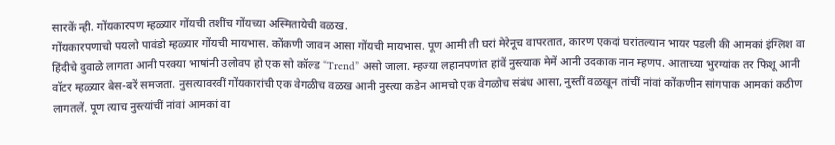सारकें न्ही. गोंयकारपण म्हळ्यार गोंयची तशींच गोंयच्या अस्मितायेची वळख.
गोंयकारपणाचो पयलो पावंडो म्हळ्यार गोंयची मायभास. कोंकणी जावन आसा गोंयची मायभास. पूण आमी ती घरां मेरेनूच वापरतात, कारण एकदां घरांतल्यान भायर पडली की आमकां इंग्लिश वा हिंदीचे दुवाळे लागता आनी परक्या भाषांनी उलोवप हो एक सो कॉल्ड “Trend” असो जाला. म्हज्या लहानपणांत हांवें नुस्त्याक मेमें आनी उदकाक नान म्हणप. आताच्या भुरग्यांक तर फिशू आनी वॉटर म्हळ्यार बेस-बरें समजता. नुसत्यावरवीं गोंयकारांची एक वेगळीच वळख आनी नुस्त्या कडेन आमचो एक वेगळोच संबंध आसा, नुस्तीं वळखून तांचीं नांवां कोंकणीन सांगपाक आमकां कठीण लागतलें. पूण त्याच नुस्त्यांचीं नांवां आमकां वा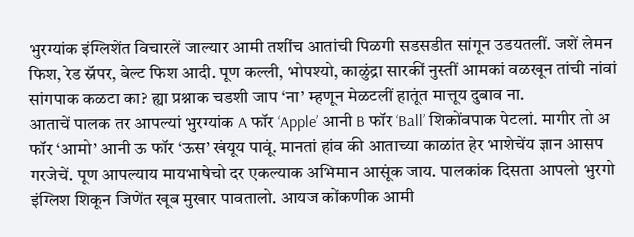भुरग्यांक इंग्लिशेंत विचारलें जाल्यार आमी तशींच आतांची पिळगी सडसडीत सांगून उडयतलीं. जशें लेमन फिश, रेड स्नॅपर, बेल्ट फिश आदी. पूण कल्ली, भोपश्यो, काळुंद्रा सारकीं नुस्तीं आमकां वळखून तांची नांवां सांगपाक कळटा का? ह्या प्रश्नाक चडशी जाप ‘ना’ म्हणून मेळटलीं हातूंत मात्तूय दुबाव ना.
आताचें पालक तर आपल्यां भुरग्यांक A फॉर ‘Apple’ आनी B फॉर ‘Ball’ शिकोंवपाक पेटलां. मागीर तो अ फॉर ‘आमो’ आनी ऊ फॉर ‘ऊस’ खंयूय पावूं. मानतां हांव की आताच्या काळांत हेर भाशेचेंय ज्ञान आसप गरजेचें. पूण आपल्याय मायभाषेचो दर एकल्याक अभिमान आसूंक जाय. पालकांक दिसता आपलो भुरगो इंग्लिश शिकून जिणेंत खूब मुखार पावतालो. आयज कोंकणीक आमी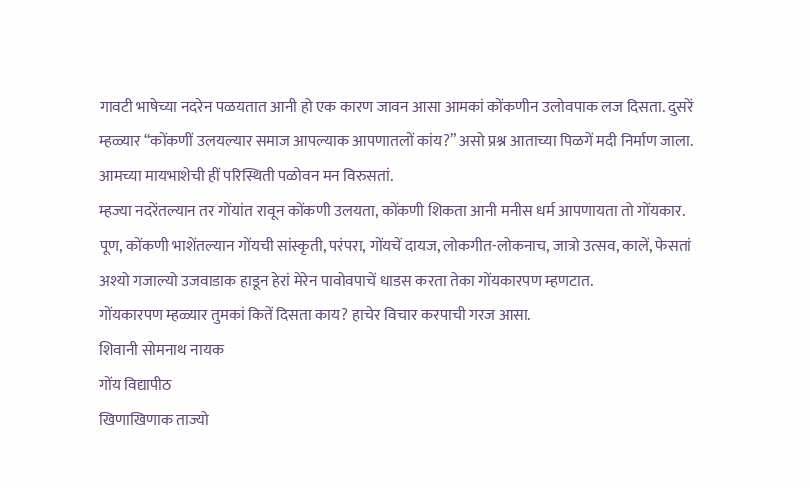गावटी भाषेच्या नदरेन पळयतात आनी हो एक कारण जावन आसा आमकां कोंकणीन उलोवपाक लज दिसता. दुसरें म्हळ्यार “कोंकणीं उलयल्यार समाज आपल्याक आपणातलों कांय?” असो प्रश्न आताच्या पिळगें मदी निर्माण जाला. आमच्या मायभाशेची हीं परिस्थिती पळोवन मन विरुसतां.
म्हज्या नदरेंतल्यान तर गोंयांत रावून कोंकणी उलयता, कोंकणी शिकता आनी मनीस धर्म आपणायता तो गोंयकार. पूण, कोंकणी भाशेंतल्यान गोंयची सांस्कृती, परंपरा, गोंयचें दायज, लोकगीत-लोकनाच, जात्रो उत्सव, कालें, फेसतां अश्यो गजाल्यो उजवाडाक हाडून हेरां मेरेन पावोवपाचें धाडस करता तेका गोंयकारपण म्हणटात.
गोंयकारपण म्हळ्यार तुमकां कितें दिसता काय? हाचेर विचार करपाची गरज आसा.
शिवानी सोमनाथ नायक
गोंय विद्यापीठ
खिणाखिणाक ताज्यो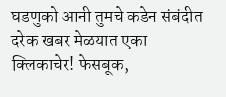घडणुको आनी तुमचे कडेन संबंदीत दरेक खबर मेळयात एका क्लिकाचेर! फेसबूक,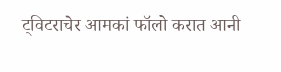ट्विटराचेर आमकां फॉलो करात आनी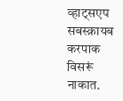व्हाट्सएप सबस्क्रायब करपाक विसरूं नाकात.